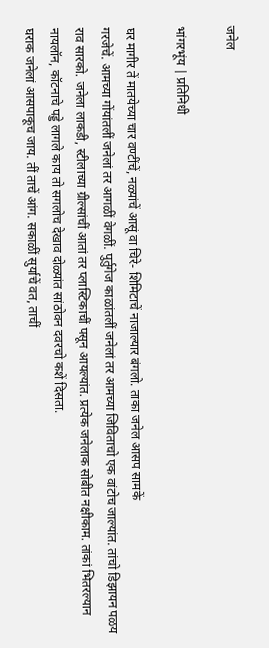जनेल

भांगरभूंय | प्रतिनिधी

घर मागीर तें मातयेच्या चार वण्टींचें, नळ्यांचें आसूं वा चिरे- शिमिटाचें नाजाल्यार बंगलो. ताका जनेल आसप सामकें
गरजेचें. आमच्या गोंयांतलीं जनेलां तर आगळीं वेगळीं. पुर्तुगेज काळांतलीं जनेलां तर आमच्या जिविताचो एक वांटोच जाल्यांत. तांचो डिझायन पळय राव सारको. जनेला लाकडी, स्टीलाच्या ग्रील्सांचीं आतां तर प्लास्टिकाचीं पसून आयल्यांत. प्रत्येक जनेलाक सोबीत नक्षीकाम. तांकां भितरल्यान नायलॉन, कॉटनाचे पड्डे लागले काय तो सगलोच देखाव दोळ्यांत सांठोवन दवरचो कशें दिसता.
घराक जनेलां आसपाकूच जाय. तीं ताचें आंग. सकाळीं सुर्याचें वत, ताचीं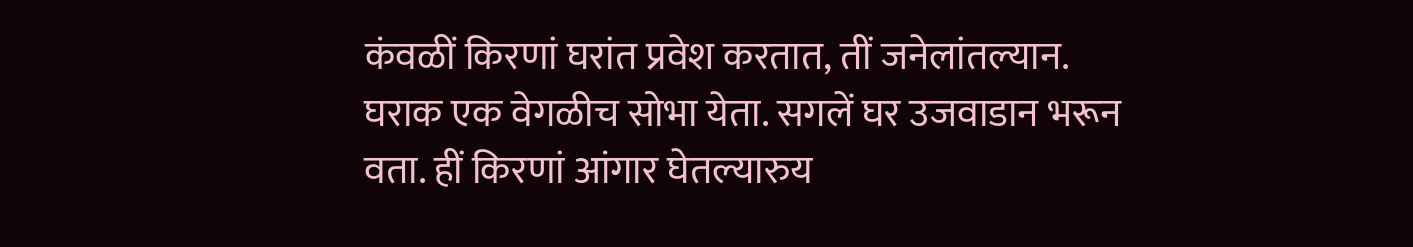कंवळीं किरणां घरांत प्रवेश करतात, तीं जनेलांतल्यान. घराक एक वेगळीच सोभा येता. सगलें घर उजवाडान भरून वता. हीं किरणां आंगार घेतल्यारुय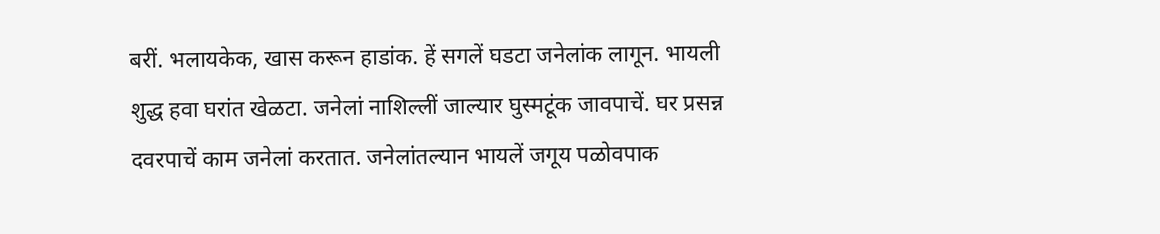बरीं. भलायकेक, खास करून हाडांक. हें सगलें घडटा जनेलांक लागून. भायली शुद्ध हवा घरांत खेळटा. जनेलां नाशिल्लीं जाल्यार घुस्मटूंक जावपाचें. घर प्रसन्न दवरपाचें काम जनेलां करतात. जनेलांतल्यान भायलें जगूय पळोवपाक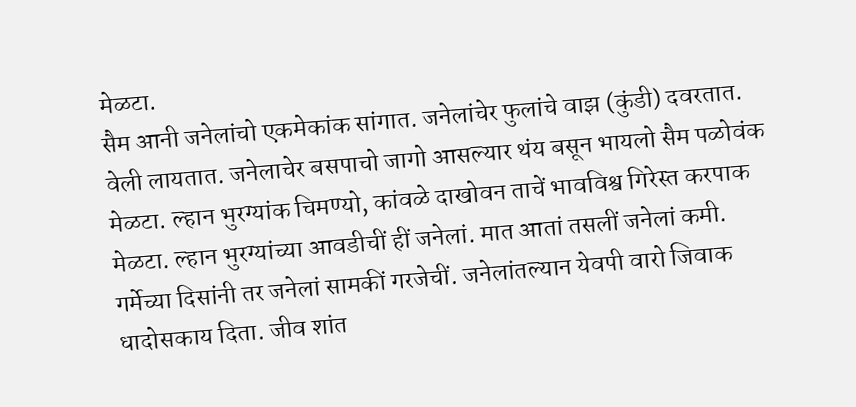मेळटा.
सैम आनी जनेलांचो एकमेकांक सांगात. जनेलांचेर फुलांचे वाझ (कुंडी) दवरतात. वेली लायतात. जनेलाचेर बसपाचो जागो आसल्यार थंय बसून भायलो सैम पळोवंक मेळटा. ल्हान भुरग्यांक चिमण्यो, कांवळे दाखोवन ताचें भावविश्व गिरेस्त करपाक मेळटा. ल्हान भुरग्यांच्या आवडीचीं हीं जनेलां. मात आतां तसलीं जनेलां कमी.
गर्मेच्या दिसांनी तर जनेलां सामकीं गरजेचीं. जनेलांतल्यान येवपी वारो जिवाक धादोसकाय दिता. जीव शांत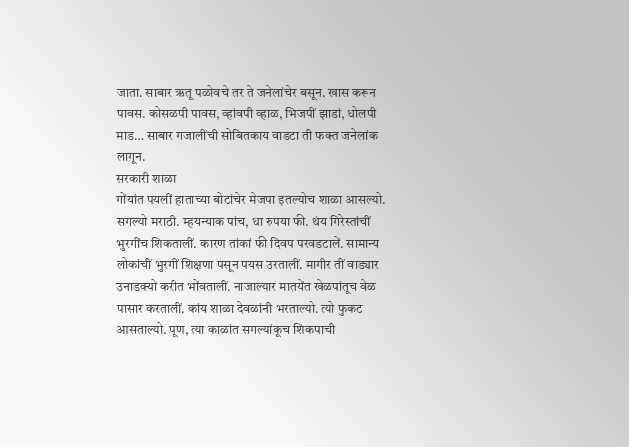जाता. साबार ऋतू पळोवचे तर ते जनेलांचेर बसून. खास करून पावस. कोसळपी पावस, व्हांवपी व्हाळ, भिजपीं झाडां, धोलपी माड… साबार गजालींची सोबितकाय वाडटा ती फक्त जनेलांक लागून.
सरकारी शाळा
गोंयांत पयलीं हाताच्या बोटांचेर मेजपा इतल्योच शाळा आसल्यो. सगल्यो मराठी. म्हयन्याक पांच, धा रुपया फी. थंय गिरेस्तांचीं भुरगींच शिकतालीं. कारण तांकां फी दिवप परवडटालें. सामान्य लोकांचीं भुरगीं शिक्षणा पसून पयस उरतालीं. मागीर तीं वाड्यार उनाडक्यो करीत भोंवतालीं. नाजाल्यार मातयेंत खेळपांतूच वेळ पासार करतालीं. कांय शाळा देवळांनी भरताल्यो. त्यो फुकट आसताल्यो. पूण, त्या काळांत सगल्यांकूच शिकपाची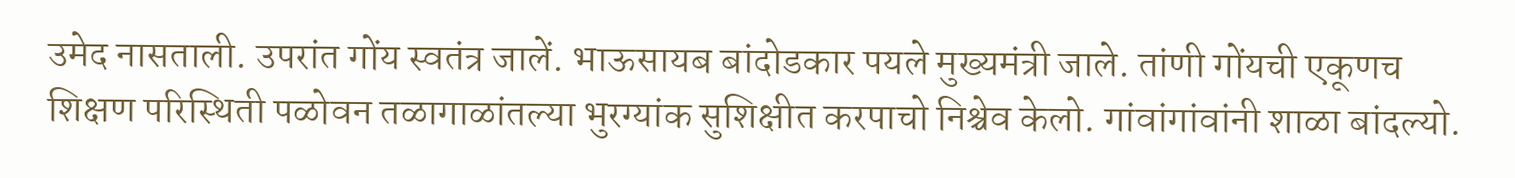उमेद नासताली. उपरांत गोंय स्वतंत्र जालें. भाऊसायब बांदोडकार पयले मुख्यमंत्री जाले. तांणी गोंयची एकूणच शिक्षण परिस्थिती पळोवन तळागाळांतल्या भुरग्यांक सुशिक्षीत करपाचो निश्चेव केलो. गांवांगांवांनी शाळा बांदल्यो.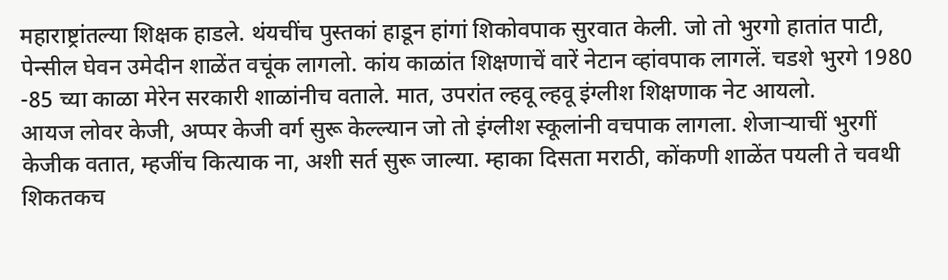महाराष्ट्रांतल्या शिक्षक हाडले. थंयचींच पुस्तकां हाडून हांगां शिकोवपाक सुरवात केली. जो तो भुरगो हातांत पाटी, पेन्सील घेवन उमेदीन शाळेंत वचूंक लागलो. कांय काळांत शिक्षणाचें वारें नेटान व्हांवपाक लागलें. चडशे भुरगे 1980 -85 च्या काळा मेरेन सरकारी शाळांनीच वताले. मात, उपरांत ल्हवू ल्हवू इंग्लीश शिक्षणाक नेट आयलो.
आयज लोवर केजी, अप्पर केजी वर्ग सुरू केल्ल्यान जो तो इंग्लीश स्कूलांनी वचपाक लागला. शेजाऱ्याचीं भुरगीं केजीक वतात, म्हजींच कित्याक ना, अशी सर्त सुरू जाल्या. म्हाका दिसता मराठी, कोंकणी शाळेंत पयली ते चवथी शिकतकच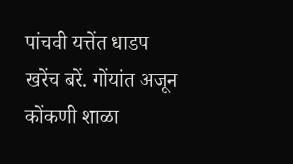पांचवी यत्तेंत धाडप खरेंच बरें. गोंयांत अजून कोंकणी शाळा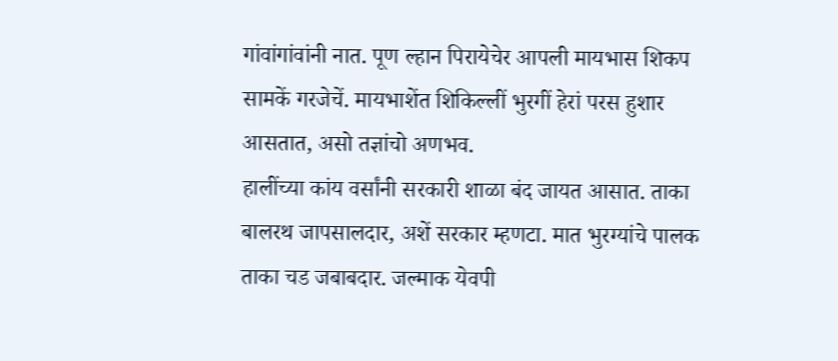गांवांगांवांनी नात. पूण ल्हान पिरायेचेर आपली मायभास शिकप सामकें गरजेचें. मायभाशेंत शिकिल्लीं भुरगीं हेरां परस हुशार आसतात, असो तज्ञांचो अणभव.
हालींच्या कांय वर्सांनी सरकारी शाळा बंद जायत आसात. ताका बालरथ जापसालदार, अशें सरकार म्हणटा. मात भुरग्यांचे पालक ताका चड जबाबदार. जल्माक येवपी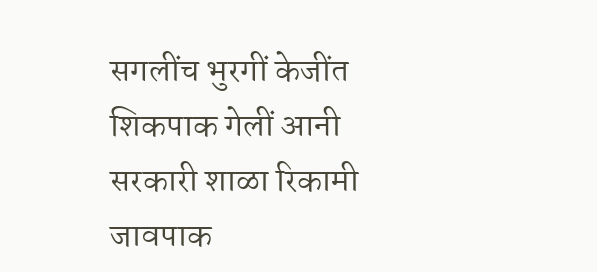सगलींच भुरगीं केजींत शिकपाक गेलीं आनी सरकारी शाळा रिकामी जावपाक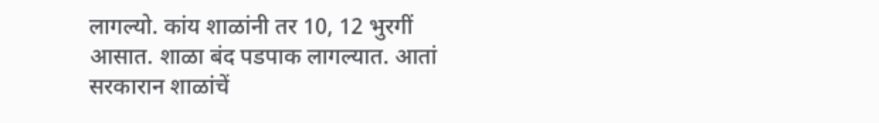लागल्यो. कांय शाळांनी तर 10, 12 भुरगीं आसात. शाळा बंद पडपाक लागल्यात. आतां सरकारान शाळांचें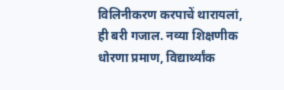विलिनीकरण करपाचें थारायलां, ही बरी गजाल. नव्या शिक्षणीक धोरणा प्रमाण, विद्यार्थ्यांक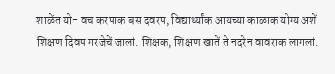शाळेंत यो- वच करपाक बस दवरप, विद्यार्थ्यांक आयच्या काळाक योग्य अशें शिक्षण दिवप गरजेचें जालां. शिक्षक, शिक्षण खातें ते नदरेन वावराक लागलां.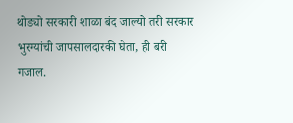थोड्यो सरकारी शाळा बंद जाल्यो तरी सरकार भुरग्यांची जापसालदारकी घेता, ही बरी गजाल.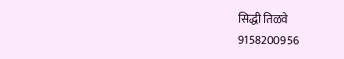सिद्धी तिळवे
9158200956